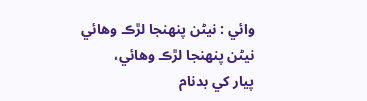وائي : نيڻن پنهنجا لڙڪ وهائي
نيڻن پنهنجا لڙڪ وهائي،
پيار کي بدنام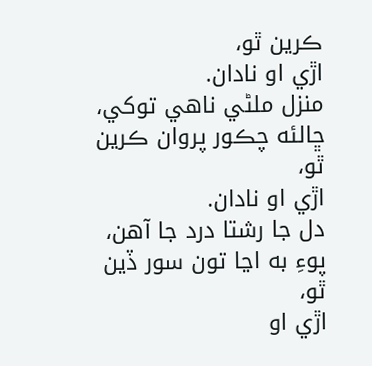ڪرين ٿو،
اڙي او نادان.
منزل ملڻي ناهي توکي،
ڇالئه چڪور پروان ڪرين ٿو،
اڙي او نادان.
دل جا رشتا درد جا آهن،
پوءِ به اڃا تون سور ڏين ٿو،
اڙي او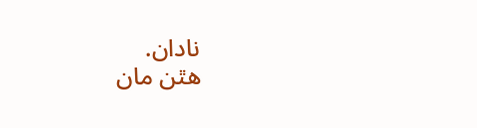نادان.
هٿن مان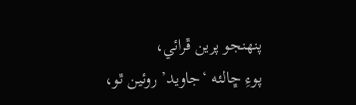پنهنجو پرين ڦرائي،
پوءِ ڇالئه ‘جاويد’ روئين ٿو،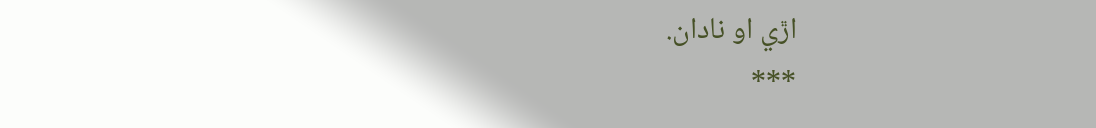اڙي او نادان.
***